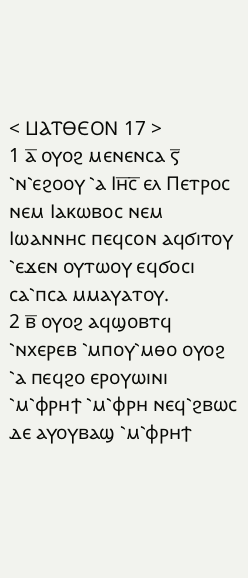< ⳘⲀⲦⲐⲈⲞⲚ 17 >
1 ⲁ̅ ⲟⲩⲟϩ ⲙⲉⲛⲉⲛⲥⲁ ⲋ̅ ⳿ⲛ⳿ⲉϩⲟⲟⲩ ⳿ⲁ Ⲓⲏ̅ⲥ̅ ⲉⲗ Ⲡⲉⲧⲣⲟⲥ ⲛⲉⲙ Ⲓⲁⲕⲱⲃⲟⲥ ⲛⲉⲙ Ⲓⲱⲁⲛⲛⲏⲥ ⲡⲉϥⲥⲟⲛ ⲁϥϭⲓⲧⲟⲩ ⳿ⲉϫⲉⲛ ⲟⲩⲧⲱⲟⲩ ⲉϥϭⲟⲥⲓ ⲥⲁ⳿ⲡⲥⲁ ⲙⲙⲁⲩⲁⲧⲟⲩ.
2 ⲃ̅ ⲟⲩⲟϩ ⲁϥϣⲟⲃⲧϥ ⳿ⲛⲭⲉⲣⲉⲃ ⳿ⲙⲡⲟⲩ⳿ⲙⲑⲟ ⲟⲩⲟϩ ⳿ⲁ ⲡⲉϥϩⲟ ⲉⲣⲟⲩⲱⲓⲛⲓ ⳿ⲙ⳿ⲫⲣⲏϯ ⳿ⲙ⳿ⲫⲣⲏ ⲛⲉϥ⳿ϩⲃⲱⲥ ⲇⲉ ⲁⲩⲟⲩⲃⲁϣ ⳿ⲙ⳿ⲫⲣⲏϯ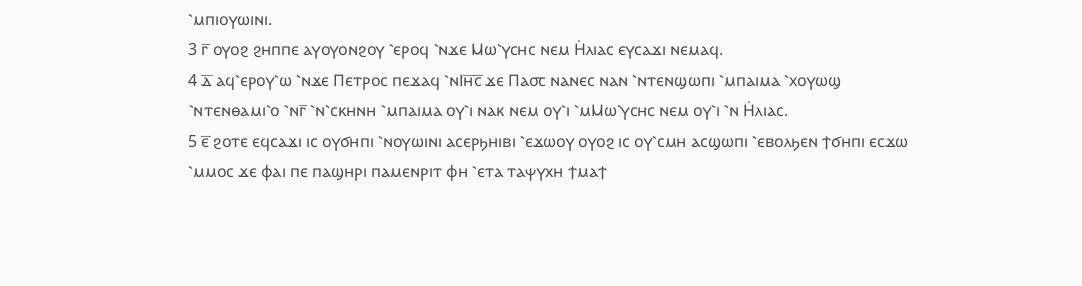⳿ⲙⲡⲓⲟⲩⲱⲓⲛⲓ.
3 ⲅ̅ ⲟⲩⲟϩ ϩⲏⲡⲡⲉ ⲁⲩⲟⲩⲟⲛϩⲟⲩ ⳿ⲉⲣⲟϥ ⳿ⲛϫⲉ Ⲙⲱ⳿ⲩⲥⲏⲥ ⲛⲉⲙ Ⲏ̇ⲗⲓⲁⲥ ⲉⲩⲥⲁϫⲓ ⲛⲉⲙⲁϥ.
4 ⲇ̅ ⲁϥ⳿ⲉⲣⲟⲩ⳿ⲱ ⳿ⲛϫⲉ Ⲡⲉⲧⲣⲟⲥ ⲡⲉϫⲁϥ ⳿ⲛⲒⲏ̅ⲥ̅ ϫⲉ Ⲡⲁ⳪ ⲛⲁⲛⲉⲥ ⲛⲁⲛ ⳿ⲛⲧⲉⲛϣⲱⲡⲓ ⳿ⲙⲡⲁⲓⲙⲁ ⳿ⲭⲟⲩⲱϣ ⳿ⲛⲧⲉⲛⲑⲁⲙⲓ⳿ⲟ ⳿ⲛⲅ̅ ⳿ⲛ⳿ⲥⲕⲏⲛⲏ ⳿ⲙⲡⲁⲓⲙⲁ ⲟⲩ⳿ⲓ ⲛⲁⲕ ⲛⲉⲙ ⲟⲩ⳿ⲓ ⳿ⲙⲘⲱ⳿ⲩⲥⲏⲥ ⲛⲉⲙ ⲟⲩ⳿ⲓ ⳿ⲛ Ⲏ̇ⲗⲓⲁⲥ.
5 ⲉ̅ ϩⲟⲧⲉ ⲉϥⲥⲁϫⲓ ⲓⲥ ⲟⲩϭⲏⲡⲓ ⳿ⲛⲟⲩⲱⲓⲛⲓ ⲁⲥⲉⲣϧⲏⲓⲃⲓ ⳿ⲉϫⲱⲟⲩ ⲟⲩⲟϩ ⲓⲥ ⲟⲩ⳿ⲥⲙⲏ ⲁⲥϣⲱⲡⲓ ⳿ⲉⲃⲟⲗϧⲉⲛ ϯϭⲏⲡⲓ ⲉⲥϫⲱ ⳿ⲙⲙⲟⲥ ϫⲉ ⲫⲁⲓ ⲡⲉ ⲡⲁϣⲏⲣⲓ ⲡⲁⲙⲉⲛⲣⲓⲧ ⲫⲏ ⳿ⲉⲧⲁ ⲧⲁⲯⲩⲭⲏ ϯⲙⲁϯ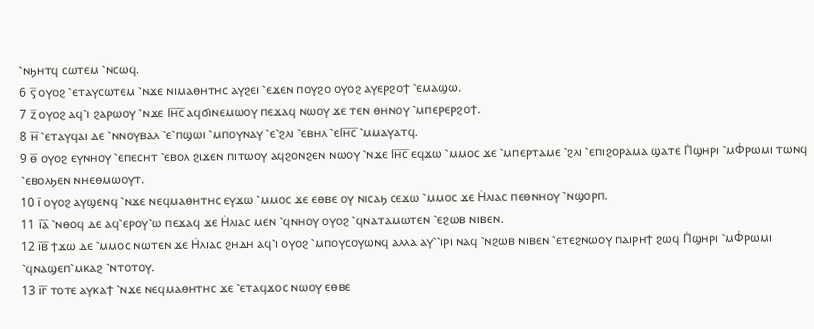⳿ⲛϧⲏⲧϥ ⲥⲱⲧⲉⲙ ⳿ⲛⲥⲱϥ.
6 ⲋ̅ ⲟⲩⲟϩ ⳿ⲉⲧⲁⲩⲥⲱⲧⲉⲙ ⳿ⲛϫⲉ ⲛⲓⲙⲁⲑⲏⲧⲏⲥ ⲁⲩϩⲉⲓ ⳿ⲉϫⲉⲛ ⲡⲟⲩϩⲟ ⲟⲩⲟϩ ⲁⲩⲉⲣϩⲟϯ ⳿ⲉⲙⲁϣⲱ.
7 ⲍ̅ ⲟⲩⲟϩ ⲁϥ⳿ⲓ ϩⲁⲣⲱⲟⲩ ⳿ⲛϫⲉ Ⲓⲏ̅ⲥ̅ ⲁϥϭⲓⲛⲉⲙⲱⲟⲩ ⲡⲉϫⲁϥ ⲛⲱⲟⲩ ϫⲉ ⲧⲉⲛ ⲑⲏⲛⲟⲩ ⳿ⲙⲡⲉⲣⲉⲣϩⲟϯ.
8 ⲏ̅ ⳿ⲉⲧⲁⲩϥⲁⲓ ⲇⲉ ⳿ⲛⲛⲟⲩⲃⲁⲗ ⳿ⲉ⳿ⲡϣⲱⲓ ⳿ⲙⲡⲟⲩⲛⲁⲩ ⳿ⲉ⳿ϩⲗⲓ ⳿ⲉⲃⲏⲗ ⳿ⲉⲒⲏ̅ⲥ̅ ⳿ⲙⲙⲁⲩⲁⲧϥ.
9 ⲑ̅ ⲟⲩⲟϩ ⲉⲩⲛⲏⲟⲩ ⳿ⲉⲡⲉⲥⲏⲧ ⳿ⲉⲃⲟⲗ ϩⲓϫⲉⲛ ⲡⲓⲧⲱⲟⲩ ⲁϥϩⲟⲛϩⲉⲛ ⲛⲱⲟⲩ ⳿ⲛϫⲉ Ⲓⲏ̅ⲥ̅ ⲉϥϫⲱ ⳿ⲙⲙⲟⲥ ϫⲉ ⳿ⲙⲡⲉⲣⲧⲁⲙⲉ ⳿ϩⲗⲓ ⳿ⲉⲡⲓϩⲟⲣⲁⲙⲁ ϣⲁⲧⲉ Ⲡ̇ϣⲏⲣⲓ ⳿ⲙⲪ̇ⲣⲱⲙⲓ ⲧⲱⲛϥ ⳿ⲉⲃⲟⲗϧⲉⲛ ⲛⲏⲉⲑⲙⲱⲟⲩⲧ.
10 ⲓ̅ ⲟⲩⲟϩ ⲁⲩϣⲉⲛϥ ⳿ⲛϫⲉ ⲛⲉϥⲙⲁⲑⲏⲧⲏⲥ ⲉⲩϫⲱ ⳿ⲙⲙⲟⲥ ϫⲉ ⲉⲑⲃⲉ ⲟⲩ ⲛⲓⲥⲁϧ ⲥⲉϫⲱ ⳿ⲙⲙⲟⲥ ϫⲉ Ⲏ̇ⲗⲓⲁⲥ ⲡⲉⲑⲛⲏⲟⲩ ⳿ⲛϣⲟⲣⲡ.
11 ⲓ̅ⲁ̅ ⳿ⲛⲑⲟϥ ⲇⲉ ⲁϥ⳿ⲉⲣⲟⲩ⳿ⲱ ⲡⲉϫⲁϥ ϫⲉ Ⲏ̇ⲗⲓⲁⲥ ⲙⲉⲛ ⳿ϥⲛⲏⲟⲩ ⲟⲩⲟϩ ⳿ϥⲛⲁⲧⲁⲙⲱⲧⲉⲛ ⳿ⲉϩⲱⲃ ⲛⲓⲃⲉⲛ.
12 ⲓ̅ⲃ̅ ϯϫⲱ ⲇⲉ ⳿ⲙⲙⲟⲥ ⲛⲱⲧⲉⲛ ϫⲉ Ⲏ̇ⲗⲓⲁⲥ ϩⲏⲇⲏ ⲁϥ⳿ⲓ ⲟⲩⲟϩ ⳿ⲙⲡⲟⲩⲥⲟⲩⲱⲛϥ ⲁⲗⲗⲁ ⲁⲩ⳿⳿ⲓⲣⲓ ⲛⲁϥ ⳿ⲛϩⲱⲃ ⲛⲓⲃⲉⲛ ⳿ⲉⲧⲉϩⲛⲱⲟⲩ ⲡⲁⲓⲣⲏϯ ϩⲱϥ Ⲡ̇ϣⲏⲣⲓ ⳿ⲙⲪ̇ⲣⲱⲙⲓ ⳿ϥⲛⲁϣⲉⲡ⳿ⲙⲕⲁϩ ⳿ⲛⲧⲟⲧⲟⲩ.
13 ⲓ̅ⲅ̅ ⲧⲟⲧⲉ ⲁⲩⲕⲁϯ ⳿ⲛϫⲉ ⲛⲉϥⲙⲁⲑⲏⲧⲏⲥ ϫⲉ ⳿ⲉⲧⲁϥϫⲟⲥ ⲛⲱⲟⲩ ⲉⲑⲃⲉ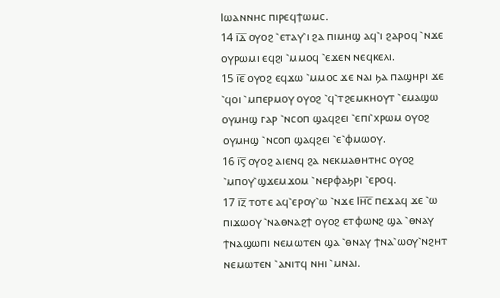Ⲓⲱⲁⲛⲛⲏⲥ ⲡⲓⲣⲉϥϯⲱⲙⲥ.
14 ⲓ̅ⲇ̅ ⲟⲩⲟϩ ⳿ⲉⲧⲁⲩ⳿ⲓ ϩⲁ ⲡⲓⲙⲏϣ ⲁϥ⳿ⲓ ϩⲁⲣⲟϥ ⳿ⲛϫⲉ ⲟⲩⲣⲱⲙⲓ ⲉϥϩⲓ ⳿ⲙⲙⲟϥ ⳿ⲉϫⲉⲛ ⲛⲉϥⲕⲉⲗⲓ.
15 ⲓ̅ⲉ̅ ⲟⲩⲟϩ ⲉϥϫⲱ ⳿ⲙⲙⲟⲥ ϫⲉ ⲛⲁⲓ ϧⲁ ⲡⲁϣⲏⲣⲓ ϫⲉ ⳿ϥⲟⲓ ⳿ⲙⲡⲉⲣⲙⲟⲩ ⲟⲩⲟϩ ⳿ϥ⳿ⲧϩⲉⲙⲕⲏⲟⲩⲧ ⳿ⲉⲙⲁϣⲱ ⲟⲩⲙⲏϣ ⲅⲁⲣ ⳿ⲛⲥⲟⲡ ϣⲁϥϩⲉⲓ ⳿ⲉⲡⲓ⳿ⲭⲣⲱⲙ ⲟⲩⲟϩ ⲟⲩⲙⲏϣ ⳿ⲛⲥⲟⲡ ϣⲁϥϩⲉⲓ ⳿ⲉ⳿ⲫⲙⲱⲟⲩ.
16 ⲓ̅ⲋ̅ ⲟⲩⲟϩ ⲁⲓⲉⲛϥ ϩⲁ ⲛⲉⲕⲙⲁⲑⲏⲧⲏⲥ ⲟⲩⲟϩ ⳿ⲙⲡⲟⲩ⳿ϣϫⲉⲙϫⲟⲙ ⳿ⲛⲉⲣⲫⲁϧⲣⲓ ⳿ⲉⲣⲟϥ.
17 ⲓ̅ⲍ̅ ⲧⲟⲧⲉ ⲁϥ⳿ⲉⲣⲟⲩ⳿ⲱ ⳿ⲛϫⲉ Ⲓⲏ̅ⲥ̅ ⲡⲉϫⲁϥ ϫⲉ ⳿ⲱ ⲡⲓϫⲱⲟⲩ ⳿ⲛⲁⲑⲛⲁϩϯ ⲟⲩⲟϩ ⲉⲧⲫⲱⲛϩ ϣⲁ ⳿ⲑⲛⲁⲩ ϯⲛⲁϣⲱⲡⲓ ⲛⲉⲙⲱⲧⲉⲛ ϣⲁ ⳿ⲑⲛⲁⲩ ϯⲛⲁ⳿ⲱⲟⲩ⳿ⲛϩⲏⲧ ⲛⲉⲙⲱⲧⲉⲛ ⳿ⲁⲛⲓⲧϥ ⲛⲏⲓ ⳿ⲙⲛⲁⲓ.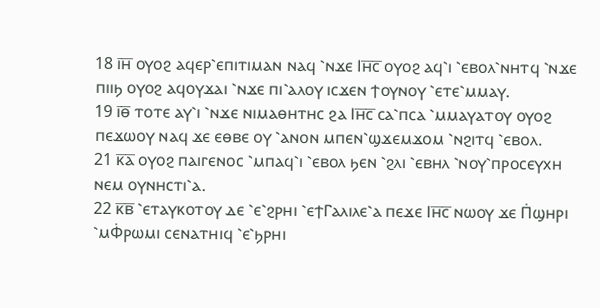18 ⲓ̅ⲏ̅ ⲟⲩⲟϩ ⲁϥⲉⲣ⳿ⲉⲡⲓⲧⲓⲙⲁⲛ ⲛⲁϥ ⳿ⲛϫⲉ Ⲓⲏ̅ⲥ̅ ⲟⲩⲟϩ ⲁϥ⳿ⲓ ⳿ⲉⲃⲟⲗ⳿ⲛⲏⲧϥ ⳿ⲛϫⲉ ⲡⲓⲓϧ ⲟⲩⲟϩ ⲁϥⲟⲩϫⲁⲓ ⳿ⲛϫⲉ ⲡⲓ⳿ⲁⲗⲟⲩ ⲓⲥϫⲉⲛ ϯⲟⲩⲛⲟⲩ ⳿ⲉⲧⲉ⳿ⲙⲙⲁⲩ.
19 ⲓ̅ⲑ̅ ⲧⲟⲧⲉ ⲁⲩ⳿ⲓ ⳿ⲛϫⲉ ⲛⲓⲙⲁⲑⲏⲧⲏⲥ ϩⲁ Ⲓⲏ̅ⲥ̅ ⲥⲁ⳿ⲡⲥⲁ ⳿ⲙⲙⲁⲩⲁⲧⲟⲩ ⲟⲩⲟϩ ⲡⲉϫⲱⲟⲩ ⲛⲁϥ ϫⲉ ⲉⲑⲃⲉ ⲟⲩ ⳿ⲁⲛⲟⲛ ⲙⲡⲉⲛ⳿ϣϫⲉⲙϫⲟⲙ ⳿ⲛϩⲓⲧϥ ⳿ⲉⲃⲟⲗ.
21 ⲕ̅ⲁ̅ ⲟⲩⲟϩ ⲡⲁⲓⲅⲉⲛⲟⲥ ⳿ⲙⲡⲁϥ⳿ⲓ ⳿ⲉⲃⲟⲗ ϧⲉⲛ ⳿ϩⲗⲓ ⳿ⲉⲃⲏⲗ ⳿ⲛⲟⲩ⳿ⲡⲣⲟⲥⲉⲩⲭⲏ ⲛⲉⲙ ⲟⲩⲛⲏⲥⲧⲓ⳿ⲁ.
22 ⲕ̅ⲃ̅ ⳿ⲉⲧⲁⲩⲕⲟⲧⲟⲩ ⲇⲉ ⳿ⲉ⳿ϩⲣⲏⲓ ⳿ⲉϯⲄⲁⲗⲓⲗⲉ⳿ⲁ ⲡⲉϫⲉ Ⲓⲏ̅ⲥ̅ ⲛⲱⲟⲩ ϫⲉ Ⲡ̇ϣⲏⲣⲓ ⳿ⲙⲪ̇ⲣⲱⲙⲓ ⲥⲉⲛⲁⲧⲏⲓϥ ⳿ⲉ⳿ϧⲣⲏⲓ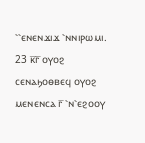⳿⳿ⲉⲛⲉⲛϫⲓϫ ⳿ⲛⲛⲓⲣⲱⲙⲓ.
23 ⲕ̅ⲅ̅ ⲟⲩⲟϩ ⲥⲉⲛⲁϧⲟⲑⲃⲉϥ ⲟⲩⲟϩ ⲙⲉⲛⲉⲛⲥⲁ ⲅ̅ ⳿ⲛ⳿ⲉϩⲟⲟⲩ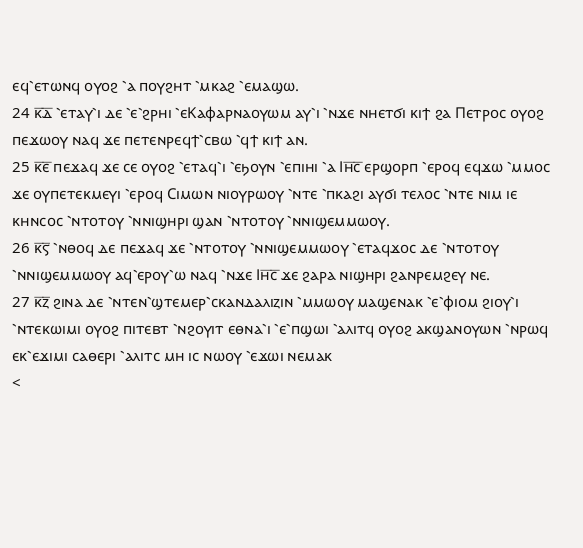ⲉϥ⳿ⲉⲧⲱⲛϥ ⲟⲩⲟϩ ⳿ⲁ ⲡⲟⲩϩⲏⲧ ⳿ⲙⲕⲁϩ ⳿ⲉⲙⲁϣⲱ.
24 ⲕ̅ⲇ̅ ⳿ⲉⲧⲁⲩ⳿ⲓ ⲇⲉ ⳿ⲉ⳿ϩⲣⲏⲓ ⳿ⲉⲔⲁⲫⲁⲣⲛⲁⲟⲩⲱⲙ ⲁⲩ⳿ⲓ ⳿ⲛϫⲉ ⲛⲏⲉⲧϭⲓ ⲕⲓϯ ϩⲁ Ⲡⲉⲧⲣⲟⲥ ⲟⲩⲟϩ ⲡⲉϫⲱⲟⲩ ⲛⲁϥ ϫⲉ ⲡⲉⲧⲉⲛⲣⲉϥϯ⳿ⲥⲃⲱ ⳿ϥϯ ⲕⲓϯ ⲁⲛ.
25 ⲕ̅ⲉ̅ ⲡⲉϫⲁϥ ϫⲉ ⲥⲉ ⲟⲩⲟϩ ⳿ⲉⲧⲁϥ⳿ⲓ ⳿ⲉϧⲟⲩⲛ ⳿ⲉⲡⲓⲏⲓ ⳿ⲁ Ⲓⲏ̅ⲥ̅ ⲉⲣϣⲟⲣⲡ ⳿ⲉⲣⲟϥ ⲉϥϫⲱ ⳿ⲙⲙⲟⲥ ϫⲉ ⲟⲩⲡⲉⲧⲉⲕⲙⲉⲩⲓ ⳿ⲉⲣⲟϥ Ⲥⲓⲙⲱⲛ ⲛⲓⲟⲩⲣⲱⲟⲩ ⳿ⲛⲧⲉ ⳿ⲡⲕⲁϩⲓ ⲁⲩϭⲓ ⲧⲉⲗⲟⲥ ⳿ⲛⲧⲉ ⲛⲓⲙ ⲓⲉ ⲕⲏⲛⲥⲟⲥ ⳿ⲛⲧⲟⲧⲟⲩ ⳿ⲛⲛⲓϣⲏⲣⲓ ϣⲁⲛ ⳿ⲛⲧⲟⲧⲟⲩ ⳿ⲛⲛⲓϣⲉⲙⲙⲱⲟⲩ.
26 ⲕ̅ⲋ̅ ⳿ⲛⲑⲟϥ ⲇⲉ ⲡⲉϫⲁϥ ϫⲉ ⳿ⲛⲧⲟⲧⲟⲩ ⳿ⲛⲛⲓϣⲉⲙⲙⲱⲟⲩ ⳿ⲉⲧⲁϥϫⲟⲥ ⲇⲉ ⳿ⲛⲧⲟⲧⲟⲩ ⳿ⲛⲛⲓϣⲉⲙⲙⲱⲟⲩ ⲁϥ⳿ⲉⲣⲟⲩ⳿ⲱ ⲛⲁϥ ⳿ⲛϫⲉ Ⲓⲏ̅ⲥ̅ ϫⲉ ϩⲁⲣⲁ ⲛⲓϣⲏⲣⲓ ϩⲁⲛⲣⲉⲙϩⲉⲩ ⲛⲉ.
27 ⲕ̅ⲍ̅ ϩⲓⲛⲁ ⲇⲉ ⳿ⲛⲧⲉⲛ⳿ϣⲧⲉⲙⲉⲣ⳿ⲥⲕⲁⲛⲇⲁⲗⲓⲍⲓⲛ ⳿ⲙⲙⲱⲟⲩ ⲙⲁϣⲉⲛⲁⲕ ⳿ⲉ⳿ⲫⲓⲟⲙ ϩⲓⲟⲩ⳿ⲓ ⳿ⲛⲧⲉⲕⲱⲓⲙⲓ ⲟⲩⲟϩ ⲡⲓⲧⲉⲃⲧ ⳿ⲛϩⲟⲩⲓⲧ ⲉⲑⲛⲁ⳿ⲓ ⳿ⲉ⳿ⲡϣⲱⲓ ⳿ⲁⲗⲓⲧϥ ⲟⲩⲟϩ ⲁⲕϣⲁⲛⲟⲩⲱⲛ ⳿ⲛⲣⲱϥ ⲉⲕ⳿ⲉϫⲓⲙⲓ ⲥⲁⲑⲉⲣⲓ ⳿ⲁⲗⲓⲧⲥ ⲙⲏ ⲓⲥ ⲛⲱⲟⲩ ⳿ⲉϫⲱⲓ ⲛⲉⲙⲁⲕ
<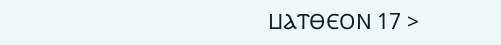ⳘⲀⲦⲐⲈⲞⲚ 17 >